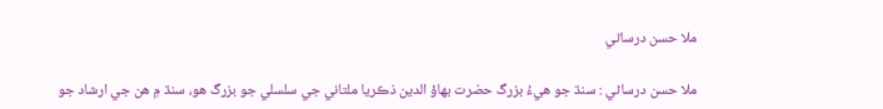ملا حسن درساڻي

ملا حسن درساڻي : سنڌ جو هيءُ بزرگ حضرت بهاؤ الدين ذڪريا ملتاني جي سلسلي جو بزرگ هو، سنڌ ۾ هن جي ارشاد جو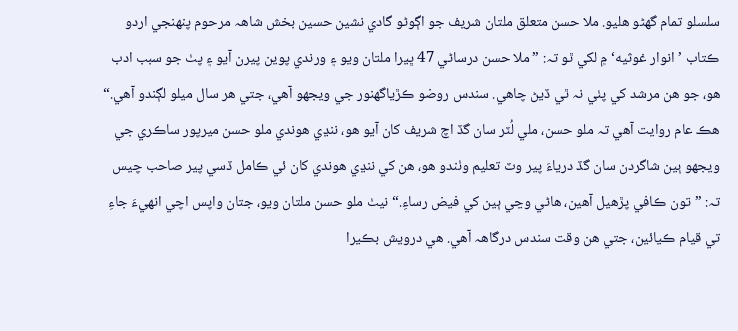سلسلو تمام گهڻو هليو. ملا حسن متعلق ملتان شريف جو اڳوڻو گادي نشين حسين بخش شاھہ مرحوم پنھنجي اردو ڪتاب ’انوار غوثيه‘ ۾ لکي ٿو تہ: ”ملا حسن درساڻي 47 ڀيرا ملتان ويو ۽ ورندي پوين پيرن آيو ۽ پٺ جو سبب ادب هو، جو هن مرشد کي پٺي نہ ٿي ڏيڻ چاهي. سندس روضو ڪڙياگهنور جي ويجهو آهي، جتي هر سال ميلو لڳندو آهي.“ هڪ عام روايت آهي تہ ملو حسن، ملي لُٽر سان گڏ اچ شريف کان آيو هو، ننڍي هوندي ملو حسن ميرپور ساڪري جي ويجهو ٻين شاگردن سان گڏ درياءَ پير وٽ تعليم وٺندو هو، هن کي ننڍي هوندي کان ئي ڪامل ڏسي پير صاحب چيس تہ: ”تون ڪافي پڙهيل آهين، هاڻي وڃي ٻين کي فيض رساءِ.“ نيٺ ملو حسن ملتان ويو، جتان واپس اچي انهيءَ جاءِ تي قيام ڪيائين، جتي هن وقت سندس درگاھہ آهي. هي درويش بڪيرا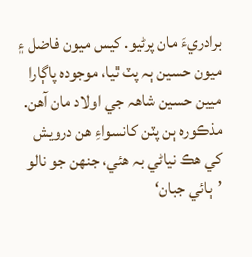برادريءَ مان پرڻيو. کيس ميون فاضل ۽ ميون حسين ٻہ پٽ ٿيا، موجودہ پاڳارا ميين حسين شاھہ جي اولاد مان آهن. مذڪوره ٻن پٽن کانسواءِ هن درويش کي هڪ نياڻي بہ هئي، جنهن جو نالو ’ٻائي جبان‘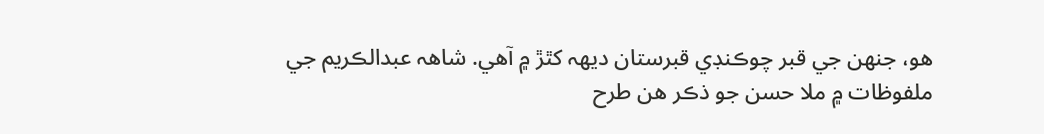هو، جنهن جي قبر چوڪنڊي قبرستان ديھہ کٿڙ ۾ آهي. شاھہ عبدالڪريم جي ملفوظات ۾ ملا حسن جو ذڪر هن طرح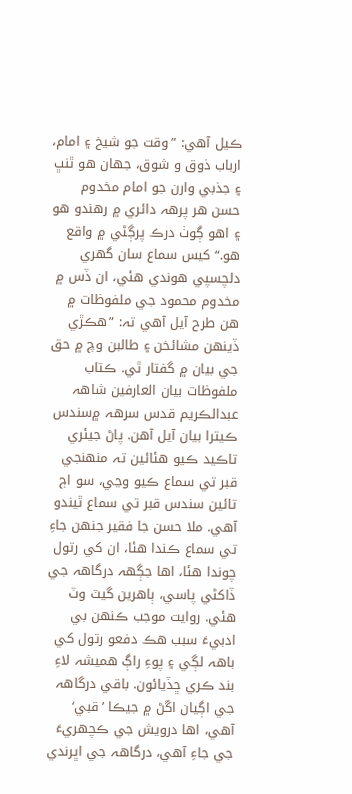ڪيل آهي: ”وقت جو شيخ ۽ امام، ارباب ذوق و شوق، جھان هو ٿنڀ ۽ جذبي وارن جو امام مخدوم حسن هر پرھہ دائري ۾ رهندو هو ۽ اهو ڳوٺ درڪ پرڳڻي ۾ واقع هو.“ کيس سماع سان گهري دلچسپي هوندي هئي، ان ڏس ۾ مخدوم محمود جي ملفوظات ۾ هن طرح آيل آهي تہ: ”هڪڙي ڏينهن مشائخن ۽ طالبن وچ ۾ حق جي بيان ۾ گفتار ٿي. ڪتاب ملفوظات بيان العارفين شاھہ عبدالڪريم قدس سرھہ ۾سندس ڪيترا بيان آيل آهن. پاڻ جيئري تاڪيد ڪيو هئائين تہ منهنجي قبر تي سماع ڪيو وڃي، سو اڄ تائين سندس قبر تي سماع ٿيندو آهي. ملا حسن جا فقير جنهن جاءِ تي سماع ڪندا هئا، ان کي رتول چوندا هئا، اها جڳھہ درگاھہ جي ڏاکڻي پاسي، ٻاهرين گيٽ وٽ هئي. روايت موجب ڪنهن بي ادبيءَ سبب هڪ دفعو رتول کي باھہ لڳي ۽ پوءِ راڳ هميشہ لاءِ بند ڪري ڇڏيائون. باقي درگاھہ جي اڳيان اڱڻ ۾ جيڪا ’قبي‘ آهي، اها درويش جي ڪچهريءَ جي جاءِ آهي، درگاھہ جي اڀرندي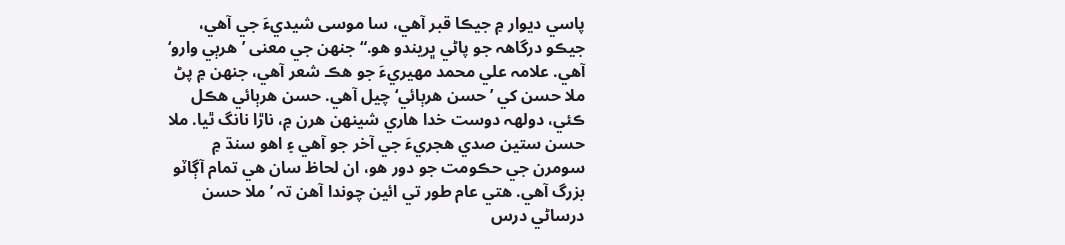پاسي ديوار ۾ جيڪا قبر آهي، سا موسى شيديءَ جي آهي، جيڪو درگاھہ جو پاڻي ڀريندو هو.“ جنهن جي معنى ’هرٻي وارو‘ آهي. علامہ علي محمد مهيريءَ جو هڪ شعر آهي، جنهن ۾ پڻ ملا حسن کي ’حسن هرٻائي‘ چيل آهي. حسن هرٻائي هڪل ڪئي، دولھہ دوست خدا هاري شينهن هرن ۾، ناڙا نانگ ٿيا. ملا حسن ستين صدي هجريءَ جي آخر جو آهي ۽ اهو سنڌ ۾ سومرن جي حڪومت جو دور هو، ان لحاظ سان هي تمام آڳاٽو بزرگ آهي. هتي عام طور تي ائين چوندا آهن تہ ’ملا حسن درساڻي درس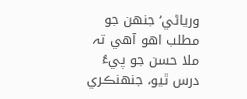ورياڻي‘ جنهن جو مطلب اهو آهي تہ ملا حسن جو پيءُ درس ٿيو، جنهنڪري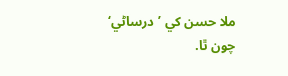ملا حسن کي ’درساڻي‘ چون ٿا.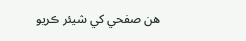هن صفحي کي شيئر ڪريو